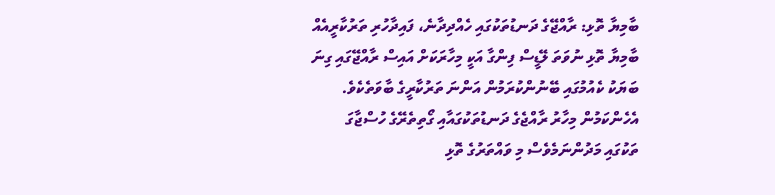ބާމިޔާ ތޮޅި: ރާއްޖޭގެ ދަނޑުތަކުގައި ހެއްދިދާނެ، ފައިދާހުރި ތަރުކާރީއެއް
ބާމިޔާ ތޮޅި ނުވަތަ ލޭޑީސް ފިންގާ އަކީ މިހާރަކަށް އައިސް ރާއްޖޭގައި ގިނަ ބަޔަކު ކެއުމުގައި ބޭނުންކުރަމުން އަންނަ ތަރުކާރީގެ ބާވަތެކެވެ. އެހެންކަމުން މިހާރު ރާއްޖެގެ ދަނޑުތަކުގައާއި ގޯތިތެރޭގެ ހުސްޖާގަ ތަކުގައި މަދުންނަމެވެސް މި ވައްތަރުގެ ތޮޅި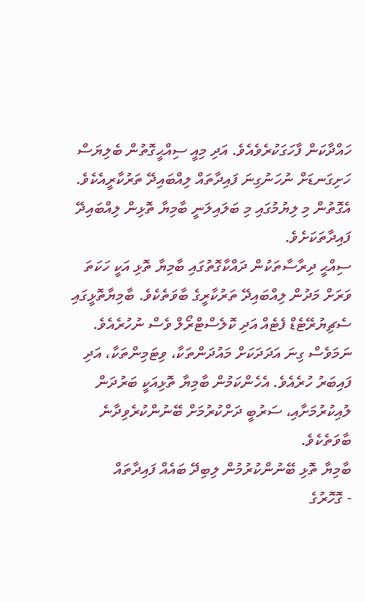ހައްދާކަން ފާހަގަކުރެވެއެވެ. އަދި މިއީ ސިއްޙީގޮތުން ބެލިޔަސް ހަށިގަނޑަށް ނުހަނުގިނަ ފައިދާތައް ލިއްބައިދޭ ތަރުކާރީއެކެވެ. އެގޮތުން މި ލިޔުމުގައި މި ބަލައިލަނީ ބާމިޔާ ތޮޅިން ލިއްބައިދޭ ފައިދާތަކަށެވެ.
ސިއްޙީ ދިރާސާތަކުން ދައްކާގޮތުގައި ބާމިޔާ ތޮޅި އަކީ ހަކަތަ ވަރަށް މަދުން ލިއްބައިދޭ ތަރުކާރީގެ ބާވަތެކެވެ. ބާމިޔާތޮޅީގައި ސެޗިޔުރޭޓެޑް ފެޓެއް އަދި ކޮލެސްޓްރޯލް ވެސް ނުހުރެއެވެ. ނަމަވެސް ގިނަ އަދަދަކަށް މައުދަންތަކާ، ވިޓަމިންތަކާ، އަދި ފައިބަރު ހުރެއެވެ. އެހެންކަމުން ބާމިޔާ ތޮޅިއަކީ ބަރުދަން ލުއިކުރުމަށާއި، ސަރުބީ ދަށްކުރުމަށް ބޭނުންކުރެވިދާނެ ބާވަތެކެވެ.
ބާމިޔާ ތޮޅި ބޭނުންކުރުމުން ލިބިދޭ ބައެއް ފައިދާތައް
- ގޮހޮރުގެ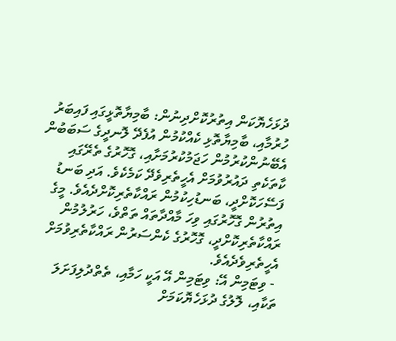ދުޅަހެޔޮކަން އިތުރުކޮށްދިނުން: ބާމިޔާތޮޅީގައި ފައިބަރު ހުރުމާއި، ބާމިޔާތޮޅި ކެއްކުމުން އުފެދޭ ލޮނދީގެ ސަބަބުން އެބޭނުންކުރުމުން ހަޖަމުކުރުމަށާއި، ގޮހޮރުގެ ތެރޭގައި ކާތަކެތި ދައުރުވުމަށް އެހީތެރިވެދޭ ކަމެކެވެ. އަދި ބަނޑު ފަސޭހަކޮށްދީ، ބަނޑުހިކުމުން ރައްކާތެރިކޮށްދެއެވެ. މީގެ އިތުރުން ގޮހޮރުގައި ވިހަ މާއްދާތައް ތަތްވެ، ހަރުލުމުން ރައްކާތެރިކޮށްދީ، ގޮހޮރުގެ ކެންސަރުން ރައްކާތެރިވުމަށް އެހީތެރިވެދެއެވެ.
 - ވިޓަމިން އޭ: ވިޓަމިން އޭ އަކީ ހަމާއި، ތެތްދުލިފަށަލަ ތަކާއި، ލޮލުގެ ދުޅަހެޔޮކަމަށް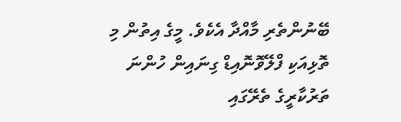ބޭނުންތެރި މާއްދާ އެކެވެ. މީގެ އިތުން މި ތޮޅިއަކި ފްލޭވޮނޮއިޑް ގިނައިން ހުންނަ ތަރުކާރީގެ ތެރޭގައި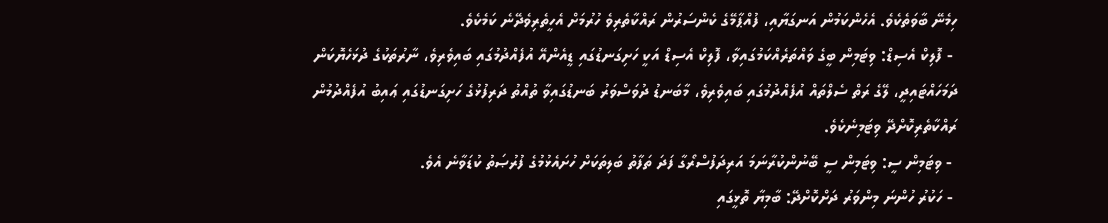ހިމެނޭ ބާވަތެކެވެ. އެހެންކަމުން އަނގަޔާއި، ފުއްޕާމޭގެ ކެންސަރުން ރައްކާތެރިވެ ހުރުމަށް އެހީތެރިވެދޭނެ ކަމެކެވެ.
 - ފޮލިކް އެސިޑް: ވިޓަމިން ބީގެ ވައްތަރެއްކަމުގައިވާ، ފޮލިކް އެސިޑް އަކީ ހަށިގަނޑުގައި ޑީއެންއޭ އުފެއްދުމުގައި ބައިވެރިވެ، ނާރުތަކުގެ ދުޅަހެޔޮކަން ދަމަހައްޓައިދީ، ލޭގެ ރަތް ސެލްތައް އުފެއްދުމުގައި ބައިވެރިވެ، މާބަނޑު ދުވަސްވަރު ބަނޑުގައިވާ ތުއްތު ދަރިފުޅުގެ ހަށިގަނޑުގައި ޢައިބު އުފެއްދުމުން ރައްކާތެރިކޮށްދޭ ވިޓަމިނެކެވެ.
 - ވިޓަމިން ސީ: ވިޓަމިން ސީ ބޭނުންކުރާނަމަ އަރިދަފުސްރޯގާ ފަދަ ތަފާތު ބަލިތަކަށް ހުށައެޅުމުގެ ފުރުޞަތު ކުޑަވާނެ އެވެ.
 - ހަކުރު ހުންނަ މިންވަރު ދަށްކޮށްދޭ: ބާމިޔާ ތޮޅީގައި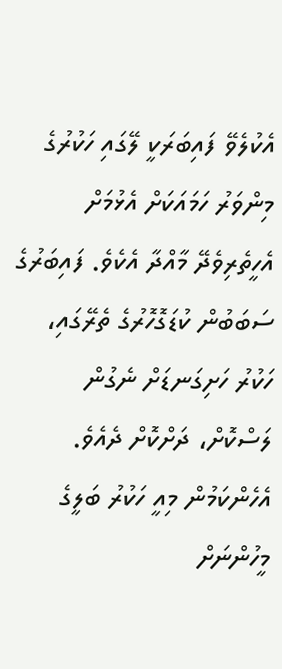އެކުލެވޭ ފައިބަރަކީ ލޭގައި ހަކުރުގެ މިންވަރު ހަމައަކަށް އެޅުމަށް އެހީތެރިވެދޭ މާއްދާ އެކެވެ. ފައިބަރުގެ ސަބަބުން ކުޑަގޮހޮރުގެ ތެރޭގައި، ހަކުރު ހަށިގަނޑަށް ނެގުން ލަސްކޮށް، ދަށްކޮށް ދެއެވެ. އެހެންކަމުން މިއީ ހަކުރު ބަލީގެ މީހުންނަށް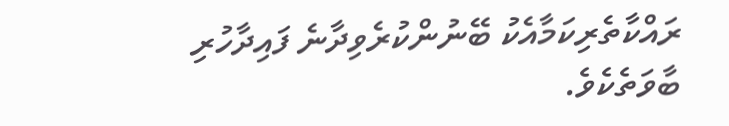ރައްކާތެރިކަމާއެކު ބޭނުންކުރެވިދާނެ ފައިދާހުރި ބާވަތެކެވެ.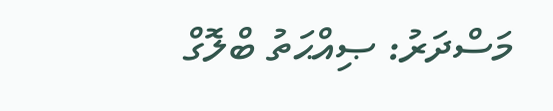މަސްދަރު: ޞިއްޙަތު ބްލޮގް